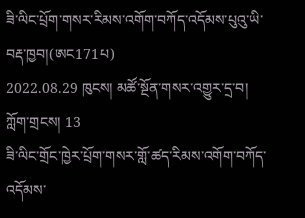ཟི་ལིང་པྲོག་གསར་རིམས་འགོག་བཀོད་འདོམས་པུའུ་ཡི་བརྡ་ཁྱབ།(ཨང171པ)
2022.08.29 ཁུངས། མཚོ་སྔོན་གསར་འགྱུར་དྲ་བ། ཀློག་གྲངས། 13
ཟི་ལིང་གྲོང་ཁྱེར་པྲོག་གསར་གློ་ཚད་རིམས་འགོག་བཀོད་འདོམས་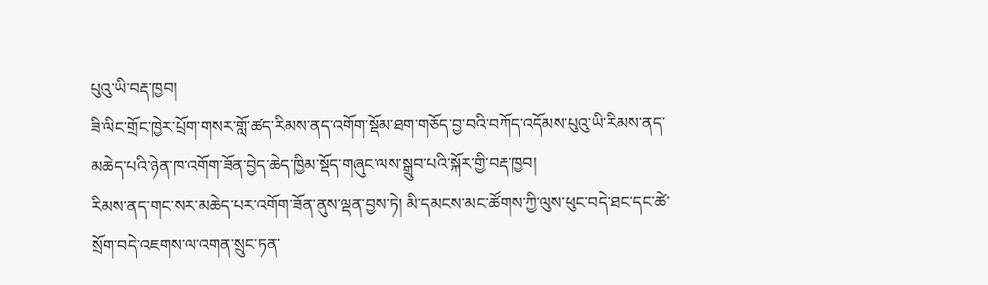པུའུ་ཡི་བརྡ་ཁྱབ།
ཟི་ལིང་གྲོང་ཁྱེར་པྲོག་གསར་གློ་ཚད་རིམས་ནད་འགོག་སྡོམ་ཐག་གཅོད་བྱ་བའི་བཀོད་འདོམས་པུའུ་ཡི་རིམས་ནད་མཆེད་པའི་ཉེན་ཁ་འགོག་ཟོན་བྱེད་ཆེད་ཁྱིམ་སྡོད་གཞུང་ལས་སྒྲུབ་པའི་སྐོར་གྱི་བརྡ་ཁྱབ།
རིམས་ནད་གང་སར་མཆེད་པར་འགོག་ཟོན་ནུས་ལྡན་བྱས་ཏེ། མི་དམངས་མང་ཚོགས་ཀྱི་ལུས་ཕུང་བདེ་ཐང་དང་ཚེ་སྲོག་བདེ་འཇགས་ལ་འགན་སྲུང་ཏན་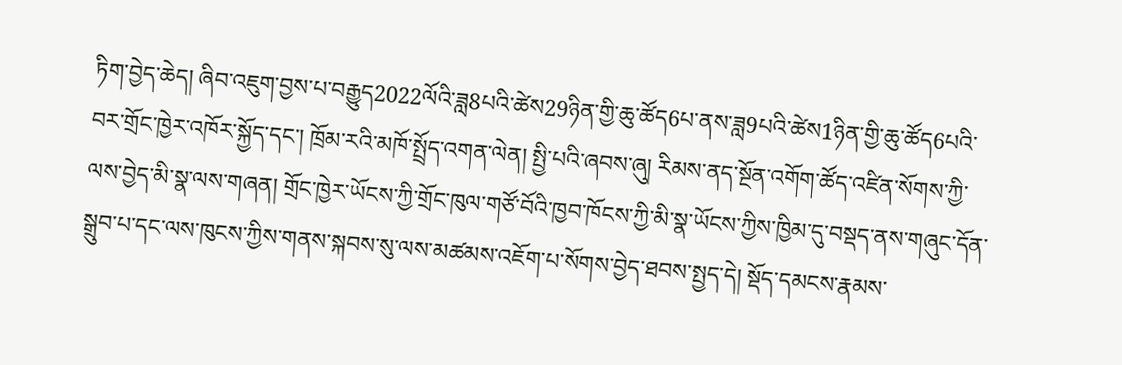ཏིག་བྱེད་ཆེད། ཞིབ་འཇུག་བྱས་པ་བརྒྱུད2022ལོའི་ཟླ8པའི་ཚེས29ཉིན་གྱི་ཆུ་ཚོད6པ་ནས་ཟླ9པའི་ཚེས1ཉིན་གྱི་ཆུ་ཚོད6པའི་བར་གྲོང་ཁྱེར་འཁོར་སྐྱོད་དང་། ཁྲོམ་རའི་མཁོ་སྤྲོད་འགན་ལེན། སྤྱི་པའི་ཞབས་ཞུ། རིམས་ནད་སྔོན་འགོག་ཚོད་འཛིན་སོགས་ཀྱི་ལས་བྱེད་མི་སྣ་ལས་གཞན། གྲོང་ཁྱེར་ཡོངས་ཀྱི་གྲོང་ཁུལ་གཙོ་བོའི་ཁྱབ་ཁོངས་ཀྱི་མི་སྣ་ཡོངས་ཀྱིས་ཁྱིམ་དུ་བསྡད་ནས་གཞུང་དོན་སྒྲུབ་པ་དང་ལས་ཁུངས་ཀྱིས་གནས་སྐབས་སུ་ལས་མཚམས་འཇོག་པ་སོགས་བྱེད་ཐབས་སྤྱད་དེ། སྡོད་དམངས་རྣམས་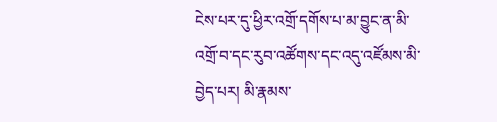ངེས་པར་དུ་ཕྱིར་འགྲོ་དགོས་པ་མ་བྱུང་ན་མི་འགྲོ་བ་དང་རུབ་འཚོགས་དང་འདུ་འཛོམས་མི་བྱེད་པར། མི་རྣམས་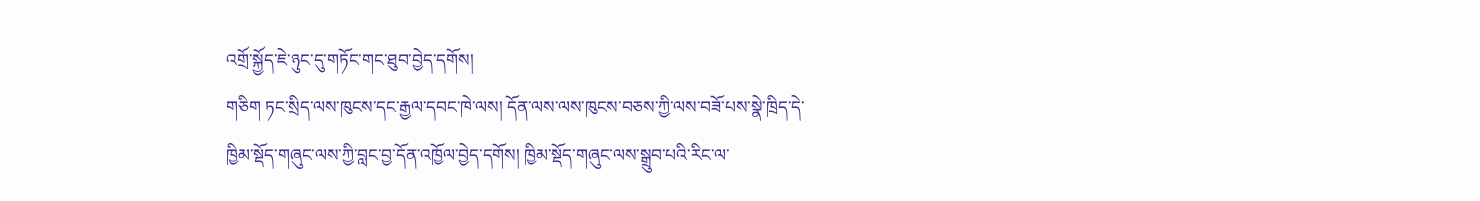འགྲོ་སྐྱོད་ཇེ་ཉུང་དུ་གཏོང་གང་ཐུབ་བྱེད་དགོས།
གཅིག ཏང་སྲིད་ལས་ཁུངས་དང་རྒྱལ་དབང་ཁེ་ལས། དོན་ལས་ལས་ཁུངས་བཅས་ཀྱི་ལས་བཟོ་པས་སྣེ་ཁྲིད་དེ་ཁྱིམ་སྡོད་གཞུང་ལས་ཀྱི་བླང་བྱ་དོན་འཁྱོལ་བྱེད་དགོས། ཁྱིམ་སྡོད་གཞུང་ལས་སྒྲུབ་པའི་རིང་ལ་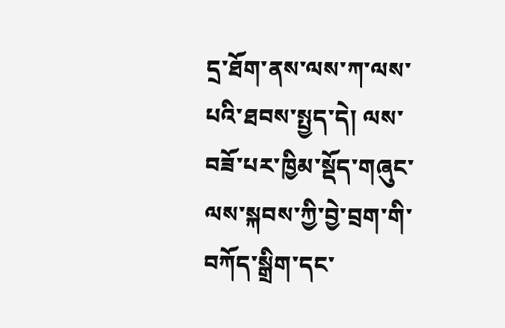དྲ་ཐོག་ནས་ལས་ཀ་ལས་པའི་ཐབས་སྤྱད་དེ། ལས་བཟོ་པར་ཁྱིམ་སྡོད་གཞུང་ལས་སྐབས་ཀྱི་བྱེ་བྲག་གི་བཀོད་སྒྲིག་དང་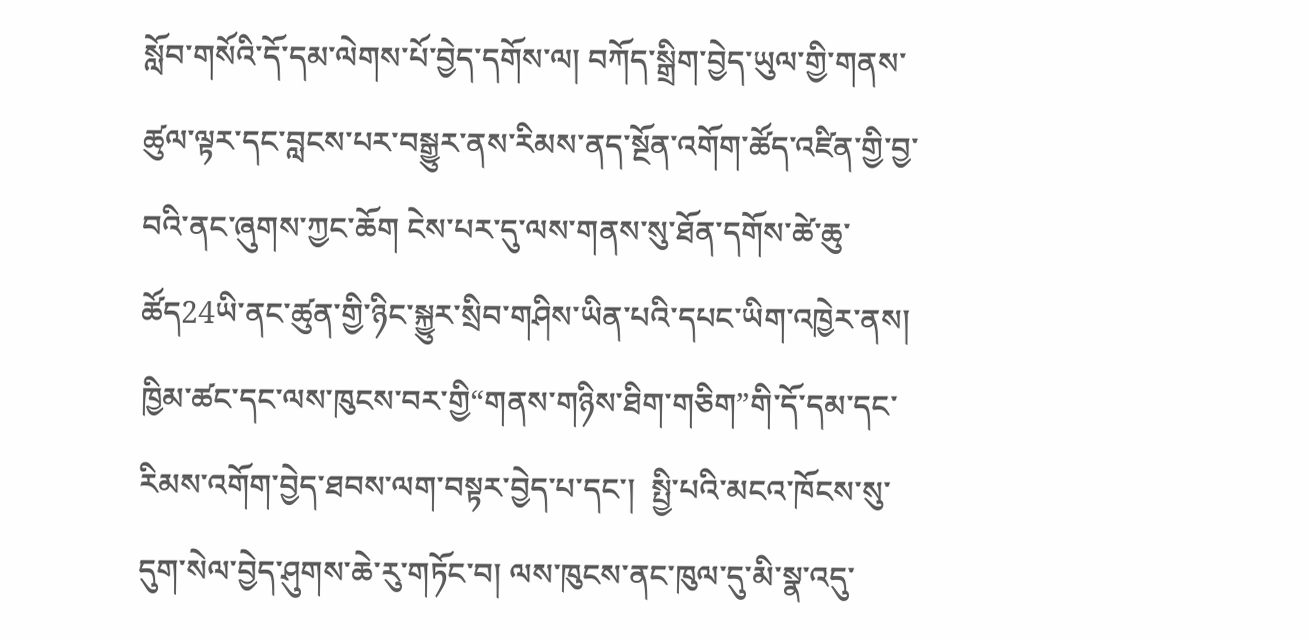སློབ་གསོའི་དོ་དམ་ལེགས་པོ་བྱེད་དགོས་ལ། བཀོད་སྒྲིག་བྱེད་ཡུལ་གྱི་གནས་ཚུལ་ལྟར་དང་བླངས་པར་བསྒྱུར་ནས་རིམས་ནད་སྔོན་འགོག་ཚོད་འཛིན་གྱི་བྱ་བའི་ནང་ཞུགས་ཀྱང་ཆོག ངེས་པར་དུ་ལས་གནས་སུ་ཐོན་དགོས་ཚེ་ཆུ་ཚོད24ཡི་ནང་ཚུན་གྱི་ཉིང་སྐྱུར་སྲིབ་གཤིས་ཡིན་པའི་དཔང་ཡིག་འཁྱེར་ནས། ཁྱིམ་ཚང་དང་ལས་ཁུངས་བར་གྱི“གནས་གཉིས་ཐིག་གཅིག”གི་དོ་དམ་དང་རིམས་འགོག་བྱེད་ཐབས་ལག་བསྟར་བྱེད་པ་དང་།  སྤྱི་པའི་མངའ་ཁོངས་སུ་དུག་སེལ་བྱེད་ཤུགས་ཆེ་རུ་གཏོང་བ། ལས་ཁུངས་ནང་ཁུལ་དུ་མི་སྣ་འདུ་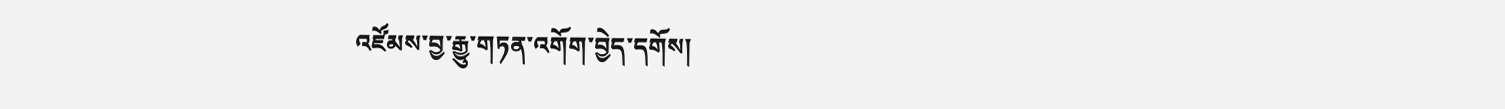འཛོམས་བྱ་རྒྱུ་གཏན་འགོག་བྱེད་དགོས།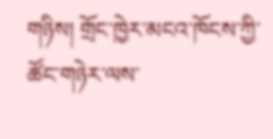གཉིས། གྲོང་ཁྱེར་མངའ་ཁོངས་ཀྱི་ཚོང་གཉེར་ལས་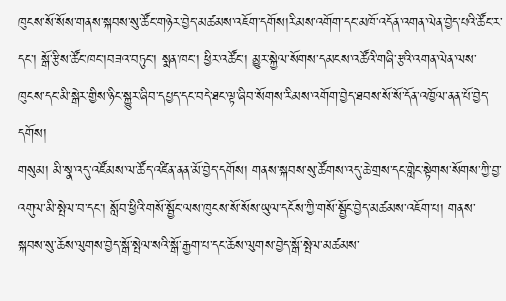ཁུངས་སོ་སོས་གནས་སྐབས་སུ་ཚོང་གཉེར་བྱེད་མཚམས་འཇོག་དགོས།རིམས་འགོག་དང་མཁོ་འདོན་འགན་ལེན་བྱེད་པའི་ཚོང་ར་དང་། སྒོ་རྩིས་ཚོང་ཁང་།བཟའ་བཏུང་། སྨན་ཁང་། ཕྱིར་འཚོང་། མྱུར་སྐྱེལ་སོགས་དམངས་འཚོའི་གཞི་རྩའི་འགན་ལེན་ལས་ཁུངས་དང་མི་སྒེར་གྱིས་ཉིང་སྐྱུར་ཞིབ་དཔྱད་དང་བདེ་ཐང་ལྟ་ཞིབ་སོགས་རིམས་འགོག་བྱེད་ཐབས་སོ་སོ་དོན་འཁྱོལ་ནན་པོ་བྱེད་དགོས།
གསུམ། མི་སྣ་འདུ་འཛོམས་ལ་ཚོད་འཛིན་ནན་མོ་བྱེད་དགོས། གནས་སྐབས་སུ་ཚོགས་འདུ་ཆེ་གྲས་དང་གླེང་སྟེགས་སོགས་ཀྱི་བྱ་འགུལ་མི་སྤེལ་བ་དང་། སློབ་ཕྱིའི་གསོ་སྦྱོང་ལས་ཁུངས་སོ་སོས་ཡུལ་དངོས་ཀྱི་གསོ་སྦྱོང་བྱེད་མཚམས་འཇོག་པ། གནས་སྐབས་སུ་ཆོས་ལུགས་བྱེད་སྒོ་སྤེལ་སའི་སྒོ་རྒྱག་པ་དང་ཆོས་ལུགས་བྱེད་སྒོ་སྤེལ་མཚམས་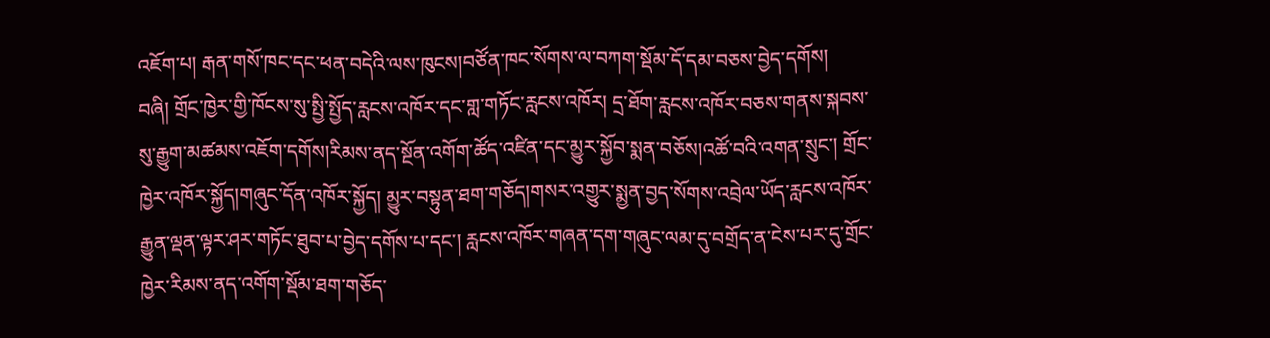འཇོག་པ། རྒན་གསོ་ཁང་དང་ཕན་བདེའི་ལས་ཁུངས།བཙོན་ཁང་སོགས་ལ་བཀག་སྡོམ་དོ་དམ་བཅས་བྱེད་དགོས།
བཞི། གྲོང་ཁྱེར་གྱི་ཁོངས་སུ་སྤྱི་སྤྱོད་རླངས་འཁོར་དང་གླ་གཏོང་རླངས་འཁོར། དྲ་ཐོག་རླངས་འཁོར་བཅས་གནས་སྐབས་སུ་རྒྱུག་མཚམས་འཇོག་དགོས།རིམས་ནད་སྔོན་འགོག་ཚོད་འཛིན་དང་མྱུར་སྐྱོབ་སྨན་བཅོས།འཚོ་བའི་འགན་སྲུང་། གྲོང་ཁྱེར་འཁོར་སྐྱོད།གཞུང་དོན་འཁོར་སྐྱོད། མྱུར་བསྟུན་ཐག་གཅོད།གསར་འགྱུར་སྨྱན་བྱད་སོགས་འབྲེལ་ཡོད་རླངས་འཁོར་རྒྱུན་ལྡན་ལྟར་ཤར་གཏོང་ཐུབ་པ་བྱེད་དགོས་པ་དང་། རླངས་འཁོར་གཞན་དག་གཞུང་ལམ་དུ་བགྲོད་ན་ངེས་པར་དུ་གྲོང་ཁྱེར་རིམས་ནད་འགོག་སྡོམ་ཐག་གཅོད་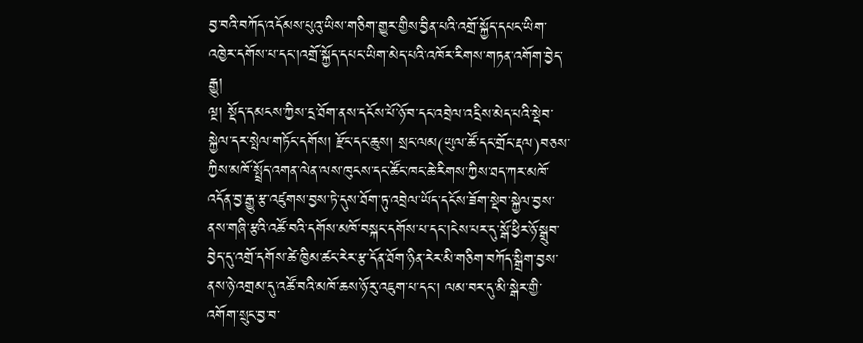བྱ་བའི་བཀོད་འདོམས་པུའུ་ཡིས་གཅིག་གྱུར་གྱིས་བྱིན་པའི་འགྲོ་སྐྱོད་དཔང་ཡིག་འཁྱེར་དགོས་པ་དང་།འགྲོ་སྐྱོད་དཔང་ཡིག་མེད་པའི་འཁོར་རིགས་གཏན་འགོག་བྱེད་རྒྱུ།
ལྔ། སྡོད་དམངས་ཀྱིས་དྲ་ཐོག་ནས་དངོས་པོ་ཉོ་བ་དང་འབྲེལ་འདྲིས་མེད་པའི་སྡེབ་སྐྱེལ་དར་སྤེལ་གཏོང་དགོས། རྫོང་དང་ཆུས། སྲང་ལམ(ཡུལ་ཚོ་དང་གྲོང་རྡལ)བཅས་ཀྱིས་མཁོ་སྤྲོད་འགན་ལེན་ལས་ཁུངས་དང་ཚོང་ཁང་ཆེ་རིགས་ཀྱིས་ཐད་ཀར་མཁོ་འདོན་བྱ་རྒྱུ་རྩ་འཛུགས་བྱས་ཏེ་དུས་ཐོག་ཏུ་འབྲེལ་ཡོད་དངོས་ཟོག་སྡེབ་སྐྱེལ་བྱས་ནས་གཞི་རྩའི་འཚོ་བའི་དགོས་མཁོ་བསྐང་དགོས་པ་དང་།ངེས་པར་དུ་སྒོ་ཕྱིར་ཉོ་སྒྲུབ་བྱེད་དུ་འགྲོ་དགོས་ཚེ་ཁྱིམ་ཚང་རེར་རྩ་དོན་ཐོག་ཉིན་རེར་མི་གཅིག་བཀོད་སྒྲིག་བྱས་ནས་ཉེ་འགྲམ་དུ་འཚོ་བའི་མཁོ་ཆས་ཉོ་རུ་འཇུག་པ་དང་། ལམ་བར་དུ་མི་སྒེར་གྱི་འགོག་སྲུང་བྱ་བ་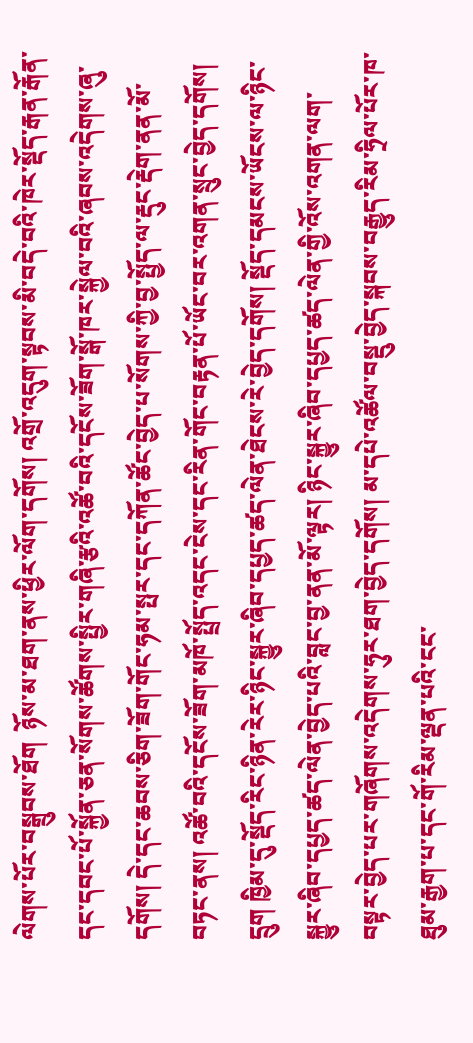ལེགས་པོར་བསྒྲུབས་ཐོག  ཉོས་མ་ཐག་ནས་ཕྱིར་ལོག་དགོས། འགྲོ་འདུག་སྟབས་མི་བདེ་བའི་ཁེར་སྡོད་རྒན་རྒོན་དང་དབང་པོ་སྐྱོན་ཅན་སོགས་ཚོགས་སྤྱིར་གཞི་རྩའི་འཚོ་བའི་དངོས་ཟོག་སྒོ་ཁར་སྐྱེལ་བའི་ཞབས་འདེགས་ཞུ་དགོས། དེ་དང་ཆབས་ཅིག་ཟོག་གོང་ཧམ་སྤར་དང་དཀོན་ཚོང་བྱེད་པ་སོགས་ཀྱི་བྱ་སྤྱོད་ལ་རྡུང་རྡེག་ནན་མོ་བཏང་ནས། འཚོ་བའི་དངོས་ཟོག་མཁོ་སྤྲོད་འདང་ངེས་དང་རིན་གོང་བརྟན་པོ་ཡོང་བར་འགན་སྲུང་བྱེད་དགོས།
དྲུག ཁྱིམ་དུ་སྡོད་རིང་ཉིན་རེར་ཉིང་སྐྱུར་ཞིབ་དཔྱད་ཚད་ལེན་ཐེངས་རེ་བྱེད་དགོས། སྡོད་དམངས་ཡོངས་ལ་ཉིང་སྐྱུར་ཞིབ་དཔྱད་ཚད་ལེན་བྱེད་པའི་བླང་བྱ་ནན་མོ་ལྟར། ཉིང་སྐྱུར་ཞིབ་དཔྱད་ཚད་ལེན་གྱི་འོས་འགན་ལག་བསྟར་བྱེད་པར་གཞོགས་འདེགས་ཧུར་ཐག་བྱེད་དགོས། མ་དཔེ་འཚོལ་བསྡུ་བྱེད་སྐབས་བརྒྱུད་རིམ་ཧྲིལ་པོར་ཁ་ཐུམ་རྒྱག་པ་དང་གོ་རིམ་ལྡན་པའི་ངང་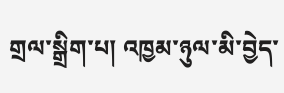གྲལ་སྒྲིག་པ། འཁྱམ་ཉུལ་མི་བྱེད་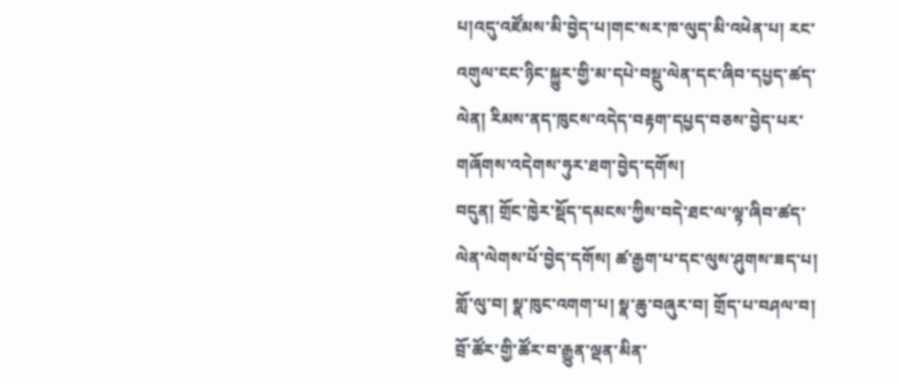པ།འདུ་འཛོམས་མི་བྱེད་པ།གང་སར་ཁ་ལུད་མི་འཕེན་པ། རང་འགུལ་ངང་ཉིང་སྐྱུར་གྱི་མ་དཔེ་བསྡུ་ལེན་དང་ཞིབ་དཔྱད་ཚད་ལེན། རིམས་ནད་ཁུངས་འདེད་བརྟག་དཔྱད་བཅས་བྱེད་པར་གཞོགས་འདེགས་ཧུར་ཐག་བྱེད་དགོས།
བདུན། གྲོང་ཁྱེར་སྡོད་དམངས་ཀྱིས་བདེ་ཐང་ལ་ལྟ་ཞིབ་ཚད་ལེན་ལེགས་པོ་བྱེད་དགོས། ཚ་རྒྱག་པ་དང་ལུས་ཤུགས་ཟད་པ། གློ་ལུ་བ། སྣ་ཁུང་འགག་པ། སྣ་ཆུ་བཞུར་བ། གྲོད་པ་བཤལ་བ། བྲོ་ཚོར་གྱི་ཚོར་བ་རྒྱུན་ལྡན་མིན་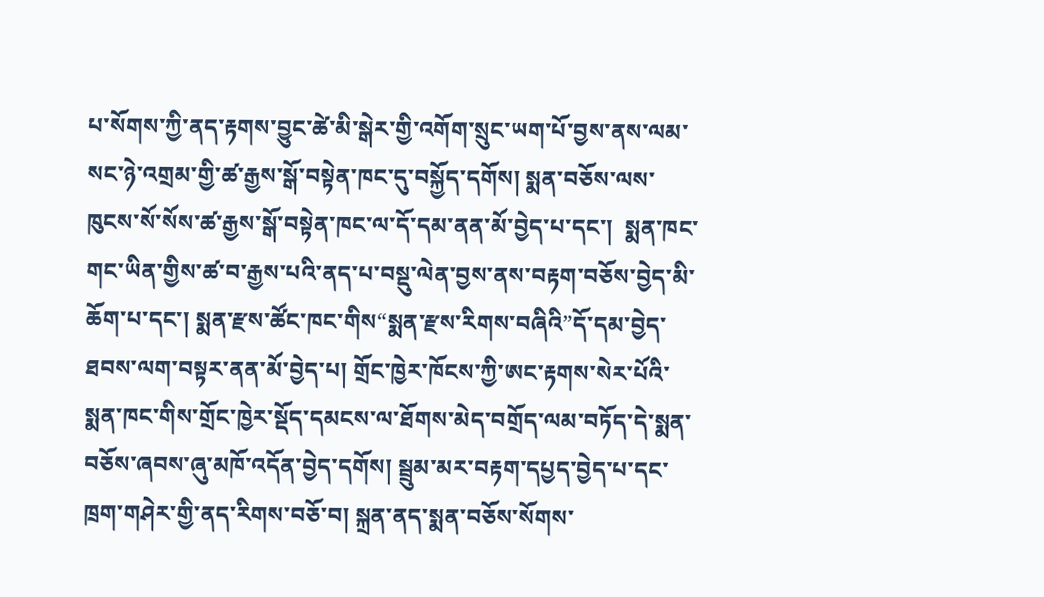པ་སོགས་ཀྱི་ནད་རྟགས་བྱུང་ཚེ་མི་སྒེར་གྱི་འགོག་སྲུང་ཡག་པོ་བྱས་ནས་ལམ་སང་ཉེ་འགྲམ་གྱི་ཚ་རྒྱས་སྒོ་བསྟེན་ཁང་དུ་བསྐྱོད་དགོས། སྨན་བཅོས་ལས་ཁུངས་སོ་སོས་ཚ་རྒྱས་སྒོ་བསྟེན་ཁང་ལ་དོ་དམ་ནན་མོ་བྱེད་པ་དང་།  སྨན་ཁང་གང་ཡིན་གྱིས་ཚ་བ་རྒྱས་པའི་ནད་པ་བསྡུ་ལེན་བྱས་ནས་བརྟག་བཅོས་བྱེད་མི་ཆོག་པ་དང་། སྨན་རྫས་ཚོང་ཁང་གིས“སྨན་རྫས་རིགས་བཞིའི”དོ་དམ་བྱེད་ཐབས་ལག་བསྟར་ནན་མོ་བྱེད་པ། གྲོང་ཁྱེར་ཁོངས་ཀྱི་ཨང་རྟགས་སེར་པོའི་སྨན་ཁང་གིས་གྲོང་ཁྱེར་སྡོད་དམངས་ལ་ཐོགས་མེད་བགྲོད་ལམ་བཏོད་དེ་སྨན་བཅོས་ཞབས་ཞུ་མཁོ་འདོན་བྱེད་དགོས། སྦྲུམ་མར་བརྟག་དཔྱད་བྱེད་པ་དང་ཁྲག་གཤེར་གྱི་ནད་རིགས་བཅོ་བ། སྐྲན་ནད་སྨན་བཅོས་སོགས་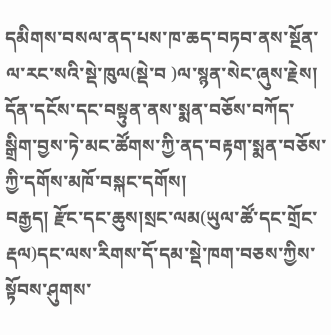དམིགས་བསལ་ནད་པས་ཁ་ཆད་བཏབ་ནས་སྔོན་ལ་རང་སའི་སྡེ་ཁུལ(སྡེ་བ )ལ་སྙན་སེང་ཞུས་རྗེས། དོན་དངོས་དང་བསྟུན་ནས་སྨན་བཅོས་བཀོད་སྒྲིག་བྱས་ཏེ་མང་ཚོགས་ཀྱི་ནད་བརྟག་སྨན་བཅོས་ཀྱི་དགོས་མཁོ་བསྐང་དགོས།
བརྒྱད། རྫོང་དང་ཆུས།སྲང་ལམ(ཡུལ་ཚོ་དང་གྲོང་རྡལ)དང་ལས་རིགས་དོ་དམ་སྡེ་ཁག་བཅས་ཀྱིས་སྟོབས་ཤུགས་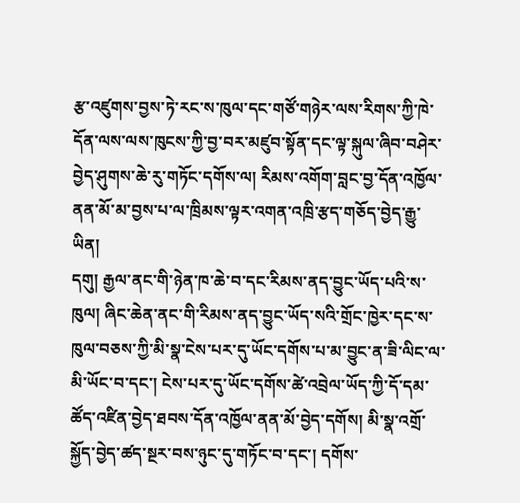རྩ་འཛུགས་བྱས་ཏེ་རང་ས་ཁུལ་དང་གཙོ་གཉེར་ལས་རིགས་ཀྱི་ཁེ་དོན་ལས་ལས་ཁུངས་ཀྱི་བྱ་བར་མཛུབ་སྟོན་དང་ལྟ་སྐུལ་ཞིབ་བཤེར་བྱེད་ཤུགས་ཆེ་རུ་གཏོང་དགོས་ལ། རིམས་འགོག་བླང་བྱ་དོན་འཁྱོལ་ནན་མོ་མ་བྱས་པ་ལ་ཁྲིམས་ལྟར་འགན་འཁྲི་རྩད་གཅོད་བྱེད་རྒྱུ་ཡིན།
དགུ། རྒྱལ་ནང་གི་ཉེན་ཁ་ཆེ་བ་དང་རིམས་ནད་བྱུང་ཡོད་པའི་ས་ཁུལ། ཞིང་ཆེན་ནང་གི་རིམས་ནད་བྱུང་ཡོད་སའི་གྲོང་ཁྱེར་དང་ས་ཁུལ་བཅས་ཀྱི་མི་སྣ་ངེས་པར་དུ་ཡོང་དགོས་པ་མ་བྱུང་ན་ཟི་ལིང་ལ་མི་ཡོང་བ་དང་། ངེས་པར་དུ་ཡོང་དགོས་ཚེ་འབྲེལ་ཡོད་ཀྱི་དོ་དམ་ཚོད་འཛིན་བྱེད་ཐབས་དོན་འཁྱོལ་ནན་མོ་བྱེད་དགོས། མི་སྣ་འགྲོ་སྐྱོད་བྱེད་ཚད་སྔར་བས་ཉུང་དུ་གཏོང་བ་དང་། དགོས་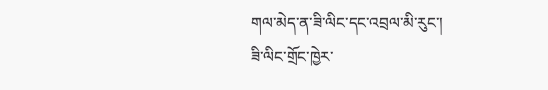གལ་མེད་ན་ཟི་ལིང་དང་འབྲལ་མི་རུང་།
ཟི་ལིང་གྲོང་ཁྱེར་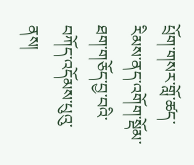པྲོག་གསར་གློ་ཚད་རིམས་ནད་འགོག་སྡོམ་ཐག་གཅོད་བྱ་བའི་བཀོད་འདོམས་པུའུ་ནས།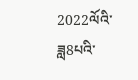2022ལོའི་ཟླ8པའི་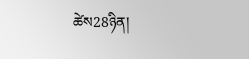ཚེས28ཉིན།